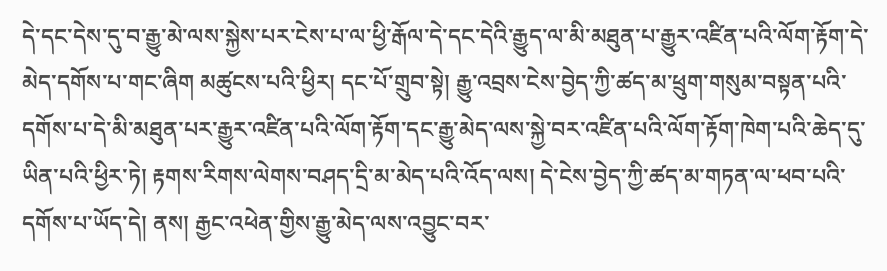དེ་དང་དེས་དུ་བ་རྒྱུ་མེ་ལས་སྐྱེས་པར་ངེས་པ་ལ་ཕྱི་རྒོལ་དེ་དང་དེའི་རྒྱུད་ལ་མི་མཐུན་པ་རྒྱུར་འཛིན་པའི་ལོག་རྟོག་དེ་མེད་དགོས་པ་གང་ཞིག མཚུངས་པའི་ཕྱིར། དང་པོ་གྲུབ་སྟེ། རྒྱུ་འབྲས་ངེས་བྱེད་ཀྱི་ཚད་མ་ཕྲུག་གསུམ་བསྟན་པའི་དགོས་པ་དེ་མི་མཐུན་པར་རྒྱུར་འཛིན་པའི་ལོག་རྟོག་དང་རྒྱུ་མེད་ལས་སྐྱེ་བར་འཛིན་པའི་ལོག་རྟོག་ཁེག་པའི་ཆེད་དུ་ཡིན་པའི་ཕྱིར་ཏེ། རྟགས་རིགས་ལེགས་བཤད་དྲི་མ་མེད་པའི་འོད་ལས། དེ་ངེས་བྱེད་ཀྱི་ཚད་མ་གཏན་ལ་ཕབ་པའི་དགོས་པ་ཡོད་དེ། ནས། རྒྱང་འཕེན་གྱིས་རྒྱུ་མེད་ལས་འབྱུང་བར་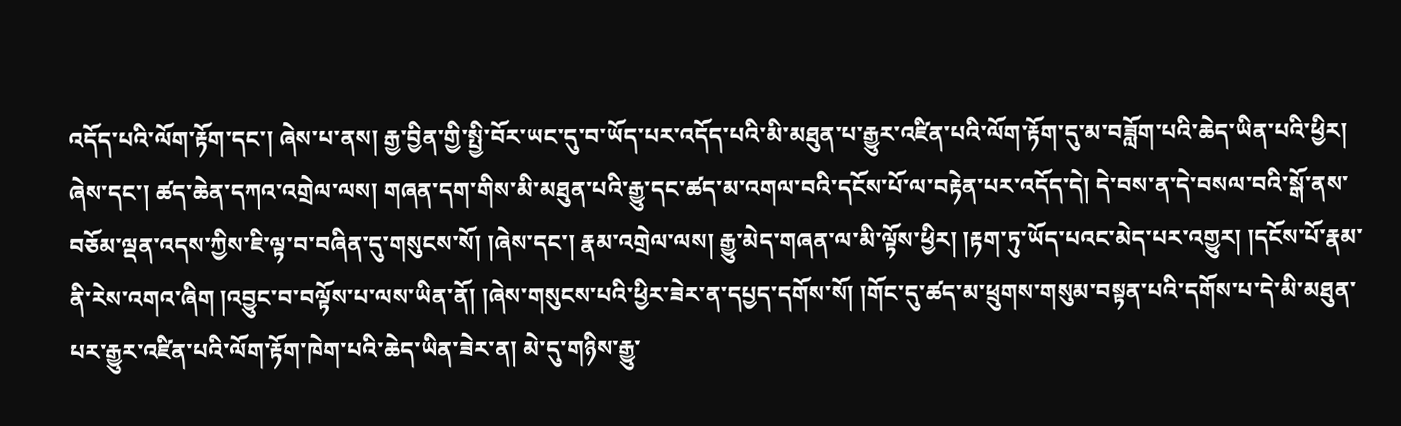འདོད་པའི་ལོག་རྟོག་དང་། ཞེས་པ་ནས། རྒྱ་བྱིན་གྱི་སྤྱི་བོར་ཡང་དུ་བ་ཡོད་པར་འདོད་པའི་མི་མཐུན་པ་རྒྱུར་འཛིན་པའི་ལོག་རྟོག་དུ་མ་བཟློག་པའི་ཆེད་ཡིན་པའི་ཕྱིར། ཞེས་དང་། ཚད་ཆེན་དཀའ་འགྲེལ་ལས། གཞན་དག་གིས་མི་མཐུན་པའི་རྒྱུ་དང་ཚད་མ་འགལ་བའི་དངོས་པོ་ལ་བརྟེན་པར་འདོད་དེ། དེ་བས་ན་དེ་བསལ་བའི་སྒོ་ནས་བཅོམ་ལྡན་འདས་ཀྱིས་ཇི་ལྟ་བ་བཞིན་དུ་གསུངས་སོ། །ཞེས་དང་། རྣམ་འགྲེལ་ལས། རྒྱུ་མེད་གཞན་ལ་མི་ལྟོས་ཕྱིར། །རྟག་ཏུ་ཡོད་པའང་མེད་པར་འགྱུར། །དངོས་པོ་རྣམ་ནི་རེས་འགའ་ཞིག །འབྱུང་བ་བལྟོས་པ་ལས་ཡིན་ནོ། །ཞེས་གསུངས་པའི་ཕྱིར་ཟེར་ན་དཔྱད་དགོས་སོ། །གོང་དུ་ཚད་མ་ཕྲུགས་གསུམ་བསྟན་པའི་དགོས་པ་དེ་མི་མཐུན་པར་རྒྱུར་འཛིན་པའི་ལོག་རྟོག་ཁེག་པའི་ཆེད་ཡིན་ཟེར་ན། མེ་དུ་གཉིས་རྒྱུ་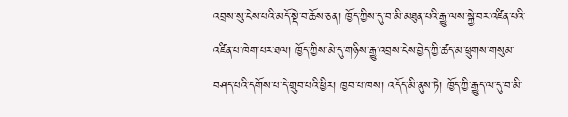འབྲས་སུ་ངེས་པའི་མདོ་སྡེ་བ་ཆོས་ཅན། ཁྱོད་ཀྱིས་དུ་བ་མི་མཐུན་པའི་རྒྱུ་ལས་སྐྱེ་བར་འཛིན་པའི་འཛིན་པ་ཁེག་པར་ཐལ། ཁྱོད་ཀྱིས་མེ་དུ་གཉིས་རྒྱུ་འབྲས་ངེས་བྱེད་ཀྱི་ཚད་མ་ཕྲུགས་གསུམ་བཤད་པའི་དགོས་པ་དེ་གྲུབ་པའི་ཕྱིར། ཁྱབ་པ་ཁས། འདོད་མི་ནུས་ཏེ། ཁྱོད་ཀྱི་རྒྱུད་ལ་དུ་བ་མི་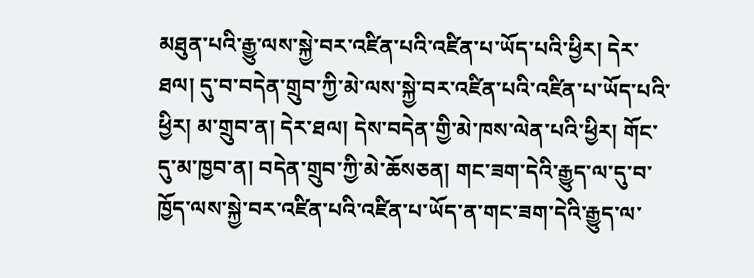མཐུན་པའི་རྒྱུ་ལས་སྐྱེ་བར་འཛིན་པའི་འཛིན་པ་ཡོད་པའི་ཕྱིར། དེར་ཐལ། དུ་བ་བདེན་གྲུབ་ཀྱི་མེ་ལས་སྐྱེ་བར་འཛིན་པའི་འཛིན་པ་ཡོད་པའི་ཕྱིར། མ་གྲུབ་ན། དེར་ཐལ། དེས་བདེན་གྱི་མེ་ཁས་ལེན་པའི་ཕྱིར། གོང་དུ་མ་ཁྱབ་ན། བདེན་གྲུབ་ཀྱི་མེ་ཆོསཅན། གང་ཟག་དེའི་རྒྱུད་ལ་དུ་བ་ཁྱོད་ལས་སྐྱེ་བར་འཛིན་པའི་འཛིན་པ་ཡོད་ན་གང་ཟག་དེའི་རྒྱུད་ལ་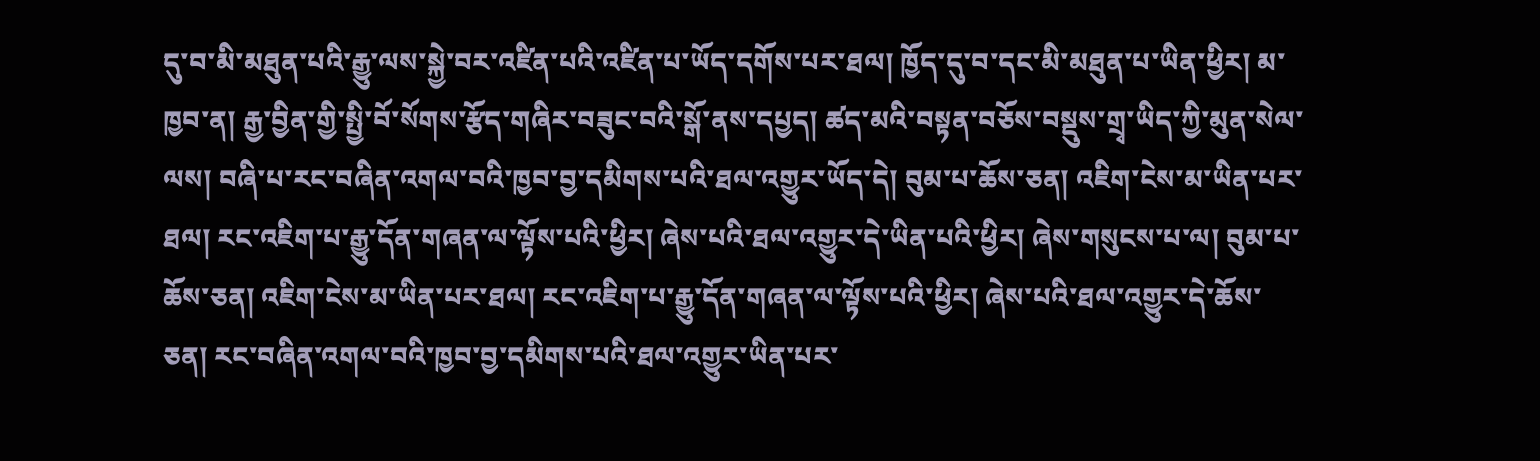དུ་བ་མི་མཐུན་པའི་རྒྱུ་ལས་སྐྱེ་བར་འཛིན་པའི་འཛིན་པ་ཡོད་དགོས་པར་ཐལ། ཁྱོད་དུ་བ་དང་མི་མཐུན་པ་ཡིན་ཕྱིར། མ་ཁྱབ་ན། རྒྱ་བྱིན་གྱི་སྤྱི་བོ་སོགས་རྩོད་གཞིར་བཟུང་བའི་སྒོ་ནས་དཔྱད། ཚད་མའི་བསྟན་བཅོས་བསྡུས་གྲྭ་ཡིད་ཀྱི་མུན་སེལ་ལས། བཞི་པ་རང་བཞིན་འགལ་བའི་ཁྱབ་བྱ་དམིགས་པའི་ཐལ་འགྱུར་ཡོད་དེ། བུམ་པ་ཆོས་ཅན། འཇིག་ངེས་མ་ཡིན་པར་ཐལ། རང་འཇིག་པ་རྒྱུ་དོན་གཞན་ལ་ལྟོས་པའི་ཕྱིར། ཞེས་པའི་ཐལ་འགྱུར་དེ་ཡིན་པའི་ཕྱིར། ཞེས་གསུངས་པ་ལ། བུམ་པ་ཆོས་ཅན། འཇིག་ངེས་མ་ཡིན་པར་ཐལ། རང་འཇིག་པ་རྒྱུ་དོན་གཞན་ལ་ལྟོས་པའི་ཕྱིར། ཞེས་པའི་ཐལ་འགྱུར་དེ་ཆོས་ཅན། རང་བཞིན་འགལ་བའི་ཁྱབ་བྱ་དམིགས་པའི་ཐལ་འགྱུར་ཡིན་པར་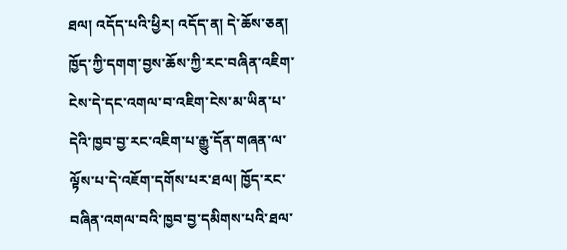ཐལ། འདོད་པའི་ཕྱིར། འདོད་ན། དེ་ཆོས་ཅན། ཁྱོད་ཀྱི་དགག་བྱས་ཆོས་ཀྱི་རང་བཞིན་འཇིག་ངེས་དེ་དང་འགལ་བ་འཇིག་ངེས་མ་ཡིན་པ་དེའི་ཁྱབ་བྱ་རང་འཇིག་པ་རྒྱུ་དོན་གཞན་ལ་ལྟོས་པ་དེ་འཇོག་དགོས་པར་ཐལ། ཁྱོད་རང་བཞིན་འགལ་བའི་ཁྱབ་བྱ་དམིགས་པའི་ཐལ་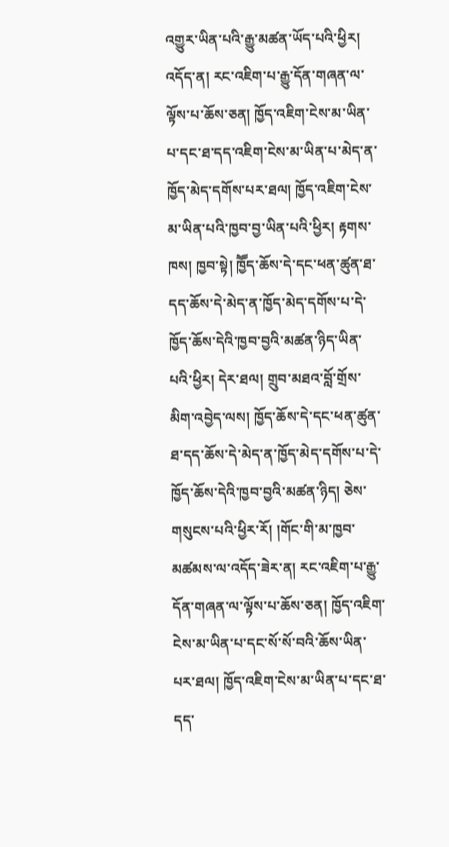འགྱུར་ཡིན་པའི་རྒྱུ་མཚན་ཡོད་པའི་ཕྱིར། འདོད་ན། རང་འཇིག་པ་རྒྱུ་དོན་གཞན་ལ་ལྟོས་པ་ཆོས་ཅན། ཁྱོད་འཇིག་ངེས་མ་ཡིན་པ་དང་ཐ་དད་འཇིག་ངེས་མ་ཡིན་པ་མེད་ན་ཁྱོད་མེད་དགོས་པར་ཐལ། ཁྱོད་འཇིག་ངེས་མ་ཡིན་པའི་ཁྱབ་བྱ་ཡིན་པའི་ཕྱིར། རྟགས་ཁས། ཁྱབ་སྟེ། ཁྱཽད་ཆོས་དེ་དང་ཕན་ཚུན་ཐ་དད་ཆོས་དེ་མེད་ན་ཁྱོད་མེད་དགོས་པ་དེ་ཁྱོད་ཆོས་དེའི་ཁྱབ་བྱའི་མཚན་ཉིད་ཡིན་པའི་ཕྱིར། དེར་ཐལ། གྲུབ་མཐའ་བློ་གྲོས་མིག་འབྱེད་ལས། ཁྱོད་ཆོས་དེ་དང་ཕན་ཚུན་ཐ་དད་ཆོས་དེ་མེད་ན་ཁྱོད་མེད་དགོས་པ་དེ་ཁྱོད་ཆོས་དེའི་ཁྱབ་བྱའི་མཚན་ཉིད། ཅེས་གསུངས་པའི་ཕྱིར་རོ། །གོང་གི་མ་ཁྱབ་མཚམས་ལ་འདོད་ཟེར་ན། རང་འཇིག་པ་རྒྱུ་དོན་གཞན་ལ་ལྟོས་པ་ཆོས་ཅན། ཁྱོད་འཇིག་ངེས་མ་ཡིན་པ་དང་སོ་སོ་བའི་ཆོས་ཡིན་པར་ཐལ། ཁྱོད་འཇིག་ངེས་མ་ཡིན་པ་དང་ཐ་དད་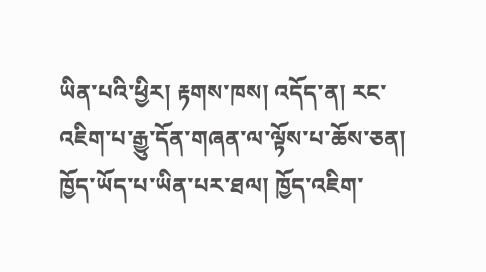ཡིན་པའི་ཕྱིར། རྟགས་ཁས། འདོད་ན། རང་འཇིག་པ་རྒྱུ་དོན་གཞན་ལ་ལྟོས་པ་ཆོས་ཅན། ཁྱོད་ཡོད་པ་ཡིན་པར་ཐལ། ཁྱོད་འཇིག་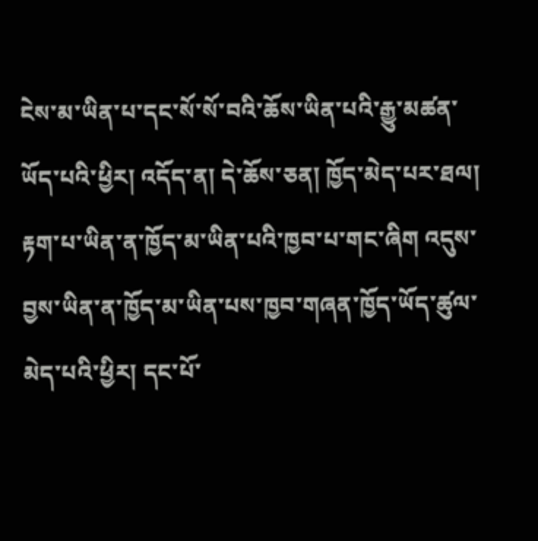ངེས་མ་ཡིན་པ་དང་སོ་སོ་བའི་ཆོས་ཡིན་པའི་རྒྱུ་མཚན་ཡོད་པའི་ཕྱིར། འདོད་ན། དེ་ཆོས་ཅན། ཁྱོད་མེད་པར་ཐལ། རྟག་པ་ཡིན་ན་ཁྱོད་མ་ཡིན་པའི་ཁྱབ་པ་གང་ཞིག འདུས་བྱས་ཡིན་ན་ཁྱོད་མ་ཡིན་པས་ཁྱབ་གཞན་ཁྱོད་ཡོད་ཚུལ་མེད་པའི་ཕྱིར། དང་པོ་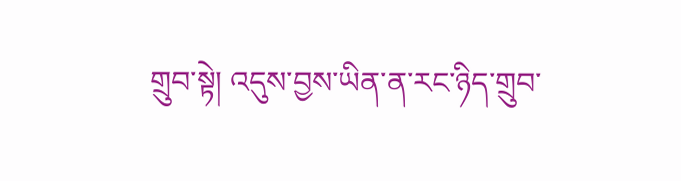གྲུབ་སྟེ། འདུས་བྱས་ཡིན་ན་རང་ཉིད་གྲུབ་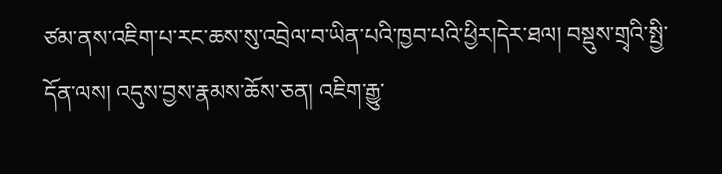ཙམ་ནས་འཇིག་པ་རང་ཆས་སུ་འབྲེལ་བ་ཡིན་པའི་ཁྱབ་པའི་ཕྱིར།དེར་ཐལ། བསྡུས་གྲྭའི་སྤྱི་དོན་ལས། འདུས་བྱས་རྣམས་ཆོས་ཅན། འཇིག་རྒྱུ་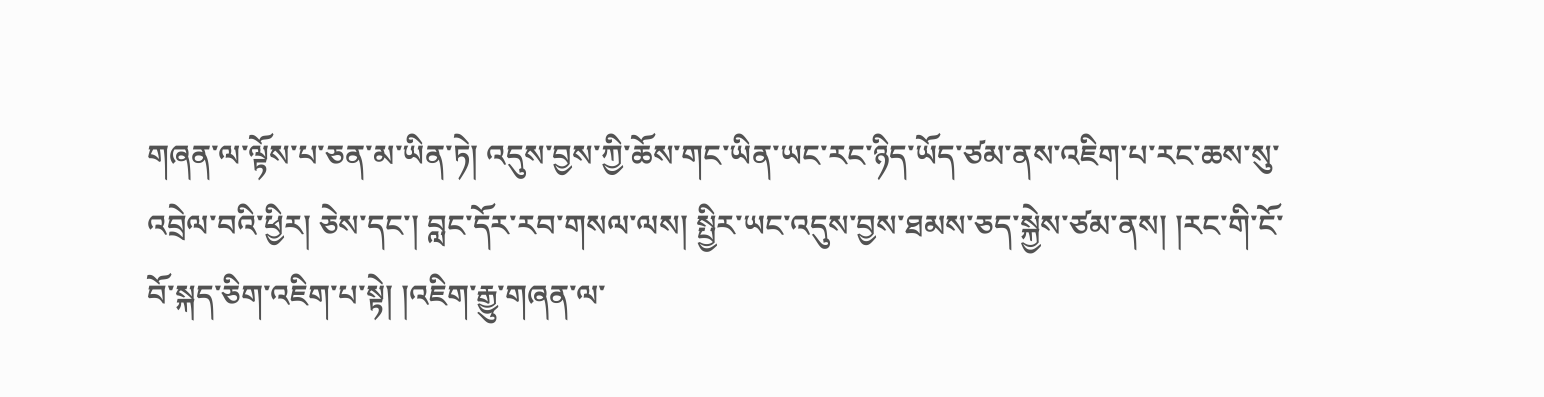གཞན་ལ་ལྟོས་པ་ཅན་མ་ཡིན་ཏེ། འདུས་བྱས་ཀྱི་ཆོས་གང་ཡིན་ཡང་རང་ཉིད་ཡོད་ཙམ་ནས་འཇིག་པ་རང་ཆས་སུ་འབྲེལ་བའི་ཕྱིར། ཅེས་དང་། བླང་དོར་རབ་གསལ་ལས། སྤྱིར་ཡང་འདུས་བྱས་ཐམས་ཅད་སྐྱེས་ཙམ་ནས། །རང་གི་ངོ་བོ་སྐད་ཅིག་འཇིག་པ་སྟེ། །འཇིག་རྒྱུ་གཞན་ལ་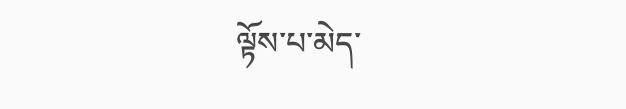ལྟོས་པ་མེད་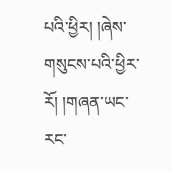པའི་ཕྱིར། །ཞེས་གསུངས་པའི་ཕྱིར་རོ། །གཞན་ཡང་རང་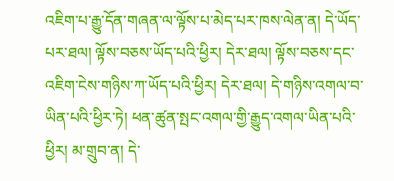འཇིག་པ་རྒྱུ་དོན་གཞན་ལ་ལྟོས་པ་མེད་པར་ཁས་ལེན་ན། དེ་ཡོད་པར་ཐལ། ལྟོས་བཅས་ཡོད་པའི་ཕྱིར། དེར་ཐལ། ལྟོས་བཅས་དང་འཇིག་ངེས་གཉིས་ཀ་ཡོད་པའི་ཕྱིར། དེར་ཐལ། དེ་གཉིས་འགལ་བ་ཡིན་པའི་ཕྱིར་ཏེ། ཕན་ཚུན་སྤང་འགལ་གྱི་རྒྱུད་འགལ་ཡིན་པའི་ཕྱིར། མ་གྲུབ་ན། དེ་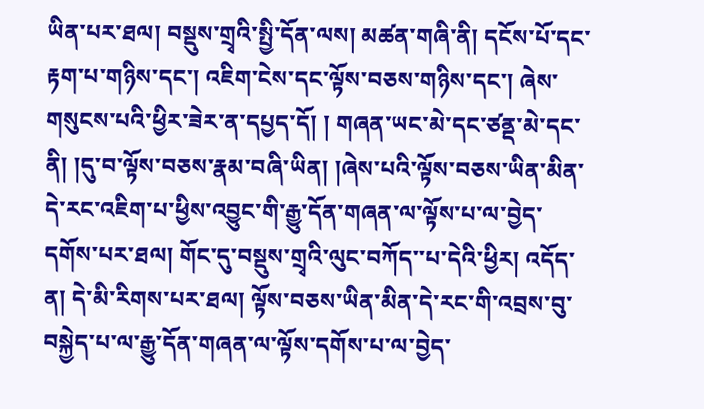ཡིན་པར་ཐལ། བསྡུས་གྲྭའི་སྤྱི་དོན་ལས། མཚན་གཞི་ནི། དངོས་པོ་དང་རྟག་པ་གཉིས་དང་། འཇིག་ངེས་དང་ལྟོས་བཅས་གཉིས་དང་། ཞེས་གསུངས་པའི་ཕྱིར་ཟེར་ན་དཔྱད་དོ། ། གཞན་ཡང་མེ་དང་ཙནྡ་མེ་དང་ནི། །དུ་བ་ལྟོས་བཅས་རྣམ་བཞི་ཡིན། །ཞེས་པའི་ལྟོས་བཅས་ཡིན་མིན་དེ་རང་འཇིག་པ་ཕྱིས་འབྱུང་གི་རྒྱུ་དོན་གཞན་ལ་ལྟོས་པ་ལ་བྱེད་དགོས་པར་ཐལ། གོང་དུ་བསྡུས་གྲྭའི་ལུང་བཀོད་་པ་དེའི་ཕྱིར། འདོད་ན། དེ་མི་རིགས་པར་ཐལ། ལྟོས་བཅས་ཡིན་མིན་དེ་རང་གི་འབྲས་བུ་བསྐྱེད་པ་ལ་རྒྱུ་དོན་གཞན་ལ་ལྟོས་དགོས་པ་ལ་བྱེད་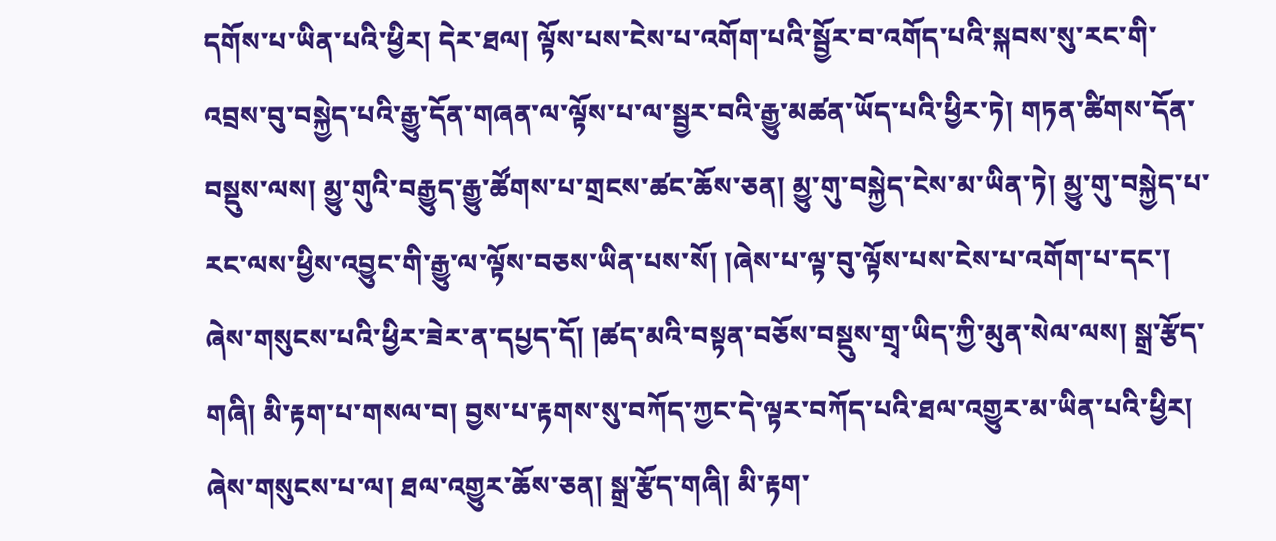དགོས་པ་ཡིན་པའི་ཕྱིར། དེར་ཐལ། ལྟོས་པས་ངེས་པ་འགོག་པའི་སྦྱོར་བ་འགོད་པའི་སྐབས་སུ་རང་གི་འབྲས་བུ་བསྐྱེད་པའི་རྒྱུ་དོན་གཞན་ལ་ལྟོས་པ་ལ་སྦྱར་བའི་རྒྱུ་མཚན་ཡོད་པའི་ཕྱིར་ཏེ། གཏན་ཚིགས་དོན་བསྡུས་ལས། མྱུ་གུའི་བརྒྱུད་རྒྱུ་ཚོགས་པ་གྲངས་ཚང་ཆོས་ཅན། མྱུ་གུ་བསྐྱེད་ངེས་མ་ཡིན་ཏེ། མྱུ་གུ་བསྐྱེད་པ་རང་ལས་ཕྱིས་འབྱུང་གི་རྒྱུ་ལ་ལྟོས་བཅས་ཡིན་པས་སོ། །ཞེས་པ་ལྟ་བུ་ལྟོས་པས་ངེས་པ་འགོག་པ་དང་། ཞེས་གསུངས་པའི་ཕྱིར་ཟེར་ན་དཔྱད་དོ། །ཚད་མའི་བསྟན་བཅོས་བསྡུས་གྲྭ་ཡིད་ཀྱི་མུན་སེལ་ལས། སྒྲ་རྩོད་གཞི། མི་རྟག་པ་གསལ་བ། བྱས་པ་རྟགས་སུ་བཀོད་ཀྱང་དེ་ལྟར་བཀོད་པའི་ཐལ་འགྱུར་མ་ཡིན་པའི་ཕྱིར། ཞེས་གསུངས་པ་ལ། ཐལ་འགྱུར་ཆོས་ཅན། སྒྲ་རྩོད་གཞི། མི་རྟག་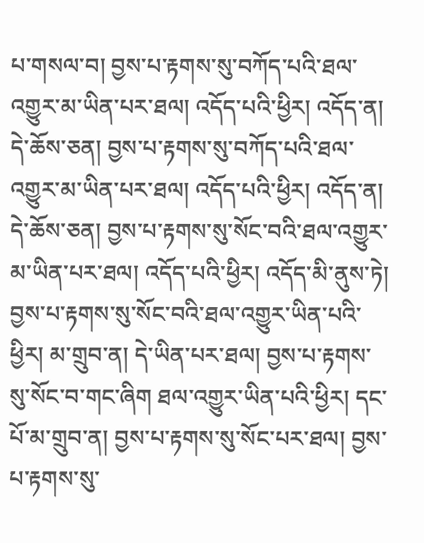པ་གསལ་བ། བྱས་པ་རྟགས་སུ་བཀོད་པའི་ཐལ་འགྱུར་མ་ཡིན་པར་ཐལ། འདོད་པའི་ཕྱིར། འདོད་ན། དེ་ཆོས་ཅན། བྱས་པ་རྟགས་སུ་བཀོད་པའི་ཐལ་འགྱུར་མ་ཡིན་པར་ཐལ། འདོད་པའི་ཕྱིར། འདོད་ན། དེ་ཆོས་ཅན། བྱས་པ་རྟགས་སུ་སོང་བའི་ཐལ་འགྱུར་མ་ཡིན་པར་ཐལ། འདོད་པའི་ཕྱིར། འདོད་མི་ནུས་ཏེ། བྱས་པ་རྟགས་སུ་སོང་བའི་ཐལ་འགྱུར་ཡིན་པའི་ཕྱིར། མ་གྲུབ་ན། དེ་ཡིན་པར་ཐལ། བྱས་པ་རྟགས་སུ་སོང་བ་གང་ཞིག ཐལ་འགྱུར་ཡིན་པའི་ཕྱིར། དང་པོ་མ་གྲུབ་ན། བྱས་པ་རྟགས་སུ་སོང་པར་ཐལ། བྱས་པ་རྟགས་སུ་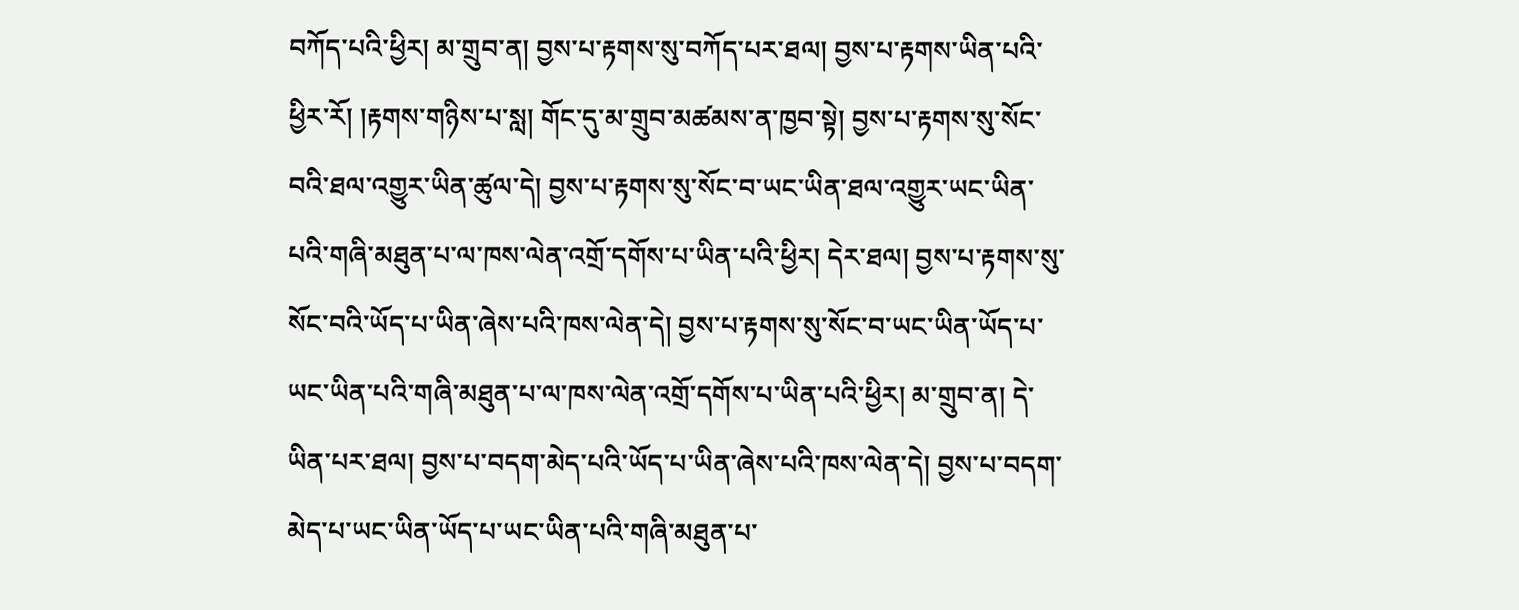བཀོད་པའི་ཕྱིར། མ་གྲུབ་ན། བྱས་པ་རྟགས་སུ་བཀོད་པར་ཐལ། བྱས་པ་རྟགས་ཡིན་པའི་ཕྱིར་རོ། །རྟགས་གཉིས་པ་སླ། གོང་དུ་མ་གྲུབ་མཚམས་ན་ཁྱབ་སྟེ། བྱས་པ་རྟགས་སུ་སོང་བའི་ཐལ་འགྱུར་ཡིན་ཚུལ་དེ། བྱས་པ་རྟགས་སུ་སོང་བ་ཡང་ཡིན་ཐལ་འགྱུར་ཡང་ཡིན་པའི་གཞི་མཐུན་པ་ལ་ཁས་ལེན་འགྲོ་དགོས་པ་ཡིན་པའི་ཕྱིར། དེར་ཐལ། བྱས་པ་རྟགས་སུ་སོང་བའི་ཡོད་པ་ཡིན་ཞེས་པའི་ཁས་ལེན་དེ། བྱས་པ་རྟགས་སུ་སོང་བ་ཡང་ཡིན་ཡོད་པ་ཡང་ཡིན་པའི་གཞི་མཐུན་པ་ལ་ཁས་ལེན་འགྲོ་དགོས་པ་ཡིན་པའི་ཕྱིར། མ་གྲུབ་ན། དེ་ཡིན་པར་ཐལ། བྱས་པ་བདག་མེད་པའི་ཡོད་པ་ཡིན་ཞེས་པའི་ཁས་ལེན་དེ། བྱས་པ་བདག་མེད་པ་ཡང་ཡིན་ཡོད་པ་ཡང་ཡིན་པའི་གཞི་མཐུན་པ་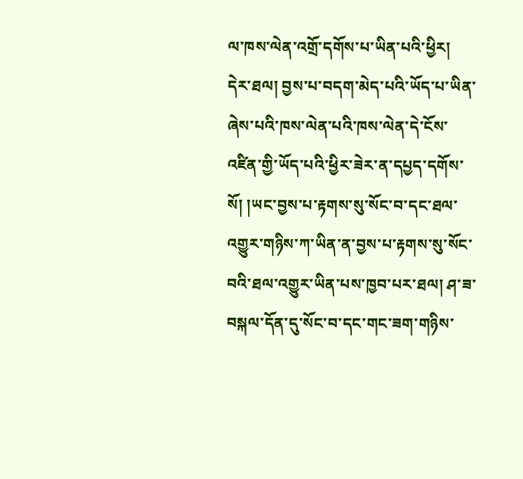ལ་ཁས་ལེན་འགྲོ་དགོས་པ་ཡིན་པའི་ཕྱིར། དེར་ཐལ། བྱས་པ་བདག་མེད་པའི་ཡོད་པ་ཡིན་ཞེས་པའི་ཁས་ལེན་པའི་ཁས་ལེན་དེ་ངོས་འཛིན་གྱི་ཡོད་པའི་ཕྱིར་ཟེར་ན་དཔྱད་དགོས་སོ། །ཡང་བྱས་པ་རྟགས་སུ་སོང་བ་དང་ཐལ་འགྱུར་གཉིས་ཀ་ཡིན་ན་བྱས་པ་རྟགས་སུ་སོང་བའི་ཐལ་འགྱུར་ཡིན་པས་ཁྱབ་པར་ཐལ། ཤ་ཟ་བསྐལ་དོན་དུ་སོང་བ་དང་གང་ཟག་གཉིས་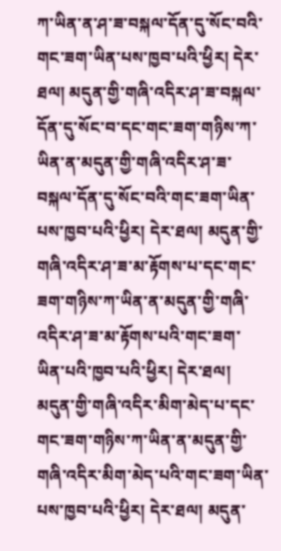ཀ་ཡིན་ན་ཤ་ཟ་བསྐལ་དོན་དུ་སོང་བའི་གང་ཟག་ཡིན་པས་ཁྱབ་པའི་ཕྱིར། དེར་ཐལ། མདུན་གྱི་གཞི་འདིར་ཤ་ཟ་བསྐལ་དོན་དུ་སོང་བ་དང་གང་ཟག་གཉིས་ཀ་ཡིན་ན་མདུན་གྱི་གཞི་འདིར་ཤ་ཟ་བསྐལ་དོན་དུ་སོང་བའི་གང་ཟག་ཡིན་པས་ཁྱབ་པའི་ཕྱིར། དེར་ཐལ། མདུན་གྱི་གཞི་འདིར་ཤ་ཟ་མ་རྟོགས་པ་དང་གང་ཟག་གཉིས་ཀ་ཡིན་ན་མདུན་གྱི་གཞི་འདིར་ཤ་ཟ་མ་རྟོགས་པའི་གང་ཟག་ཡིན་པའི་ཁྱབ་པའི་ཕྱིར། དེར་ཐལ། མདུན་གྱི་གཞི་འདིར་མིག་མེད་པ་དང་གང་ཟག་གཉིས་ཀ་ཡིན་ན་མདུན་གྱི་གཞི་འདིར་མིག་མེད་པའི་གང་ཟག་ཡིན་པས་ཁྱབ་པའི་ཕྱིར། དེར་ཐལ། མདུན་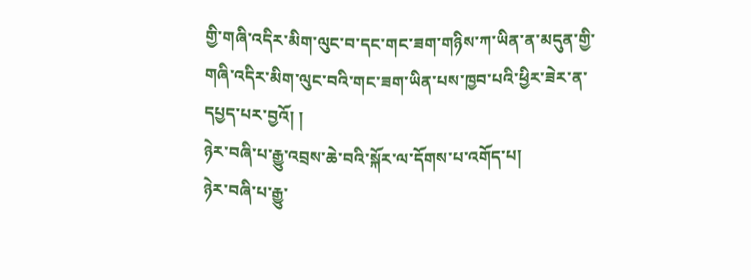གྱི་གཞི་འདིར་མིག་ལུང་བ་དང་གང་ཟག་གཉིས་ཀ་ཡིན་ན་མདུན་གྱི་གཞི་འདིར་མིག་ལུང་བའི་གང་ཟག་ཡིན་པས་ཁྱབ་པའི་ཕྱིར་ཟེར་ན་དཔྱད་པར་བྱའོ། །
ཉེར་བཞི་པ་རྒྱུ་འབྲས་ཆེ་བའི་སྐོར་ལ་དོགས་པ་འགོད་པ།
ཉེར་བཞི་པ་རྒྱུ་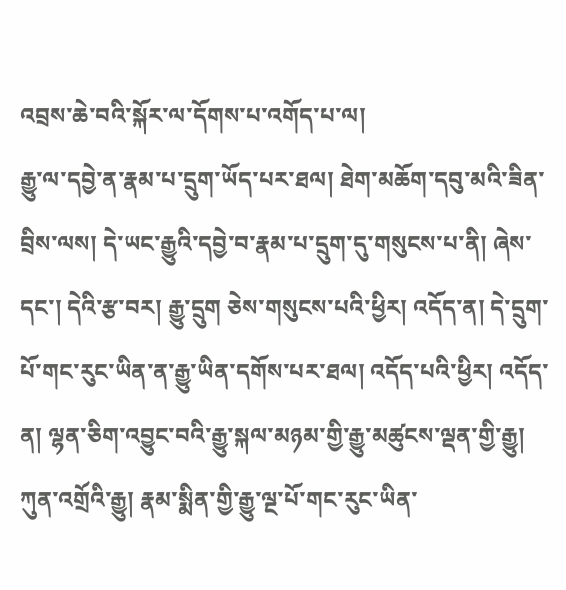འབྲས་ཆེ་བའི་སྐོར་ལ་དོགས་པ་འགོད་པ་ལ།
རྒྱུ་ལ་དབྱེ་ན་རྣམ་པ་དྲུག་ཡོད་པར་ཐལ། ཐེག་མཆོག་དབུ་མའི་ཟིན་བྲིས་ལས། དེ་ཡང་རྒྱུའི་དབྱེ་བ་རྣམ་པ་དྲུག་དུ་གསུངས་པ་ནི། ཞེས་དང་། དེའི་རྩ་བར། རྒྱུ་དྲུག ཅེས་གསུངས་པའི་ཕྱིར། འདོད་ན། དེ་དྲུག་པོ་གང་རུང་ཡིན་ན་རྒྱུ་ཡིན་དགོས་པར་ཐལ། འདོད་པའི་ཕྱིར། འདོད་ན། ལྷན་ཅིག་འབྱུང་བའི་རྒྱུ་སྐལ་མཉམ་གྱི་རྒྱུ་མཚུངས་ལྡན་གྱི་རྒྱུ། ཀུན་འགྲོའི་རྒྱུ། རྣམ་སྨིན་གྱི་རྒྱུ་ལྔ་པོ་གང་རུང་ཡིན་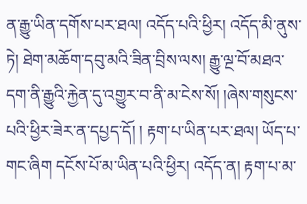ན་རྒྱུ་ཡིན་དགོས་པར་ཐལ། འདོད་པའི་ཕྱིར། འདོད་མི་ནུས་ཏེ། ཐེག་མཆོག་དབུ་མའི་ཟིན་བྲིས་ལས། རྒྱུ་ལྔ་བོ་མཐའ་དག་ནི་རྒྱུའི་རྐྱེན་དུ་འགྱུར་བ་ནི་མ་ངེས་སོ། །ཞེས་གསུངས་པའི་ཕྱིར་ཟེར་ན་དཔྱད་དོ། ། རྟག་པ་ཡིན་པར་ཐལ། ཡོད་པ་གང་ཞིག དངོས་པོ་མ་ཡིན་པའི་ཕྱིར། འདོད་ན། རྟག་པ་མ་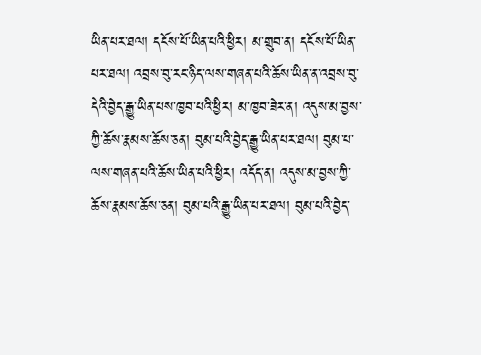ཡིན་པར་ཐལ། དངོས་པོ་ཡིན་པའི་ཕྱིར། མ་གྲུབ་ན། དངོས་པོ་ཡིན་པར་ཐལ། འབྲས་བུ་རང་ཉིད་ལས་གཞན་པའི་ཆོས་ཡིན་ན་འབྲས་བུ་དེའི་བྱེད་རྒྱུ་ཡིན་པས་ཁྱབ་པའི་ཕྱིར། མ་ཁྱབ་ཟེར་ན། འདུས་མ་བྱས་ཀྱི་ཆོས་རྣམས་ཆོས་ཅན། བུམ་པའི་བྱེད་རྒྱུ་ཡིན་པར་ཐལ། བུམ་པ་ལས་གཞན་པའི་ཆོས་ཡིན་པའི་ཕྱིར། འདོད་ན། འདུས་མ་བྱས་ཀྱི་ཆོས་རྣམས་ཆོས་ཅན། བུམ་པའི་རྒྱུ་ཡིན་པར་ཐལ། བུམ་པའི་བྱེད་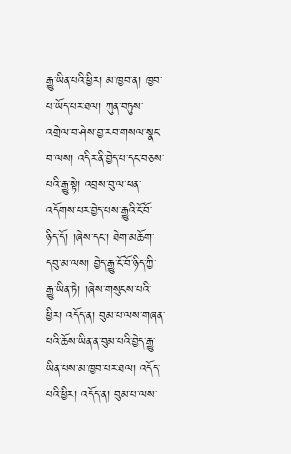རྒྱུ་ཡིན་པའི་ཕྱིར། མ་ཁྱབ་ན། ཁྱབ་པ་ཡོད་པར་ཐལ། ཀུན་བཏུས་འགྲེལ་བ་ཤེས་བྱ་རབ་གསལ་སྣང་བ་ལས། འདིར་ནི་བྱེད་པ་དང་བཅས་པའི་རྒྱུ་སྟེ། འབྲས་བུ་ལ་ཕན་འདོགས་པར་བྱེད་པས་རྒྱུའི་ངོ་བོ་ཉིད་དོ། །ཞེས་དང་། ཐེག་མཆོག་དབུ་མ་ལས། བྱེད་རྒྱུ་ངོ་བོ་ཉིད་ཀྱི་རྒྱུ་ཡིན་ཏེ། །ཞེས་གསུངས་པའི་ཕྱིར། འདོད་ན། བུམ་པ་ལས་གཞན་པའི་ཆོས་ཡིན་ན་བུམ་པའི་བྱེད་རྒྱུ་ཡིན་པས་མ་ཁྱབ་པར་ཐལ། འདོད་པའི་ཕྱིར། འདོད་ན། བུམ་པ་ལས་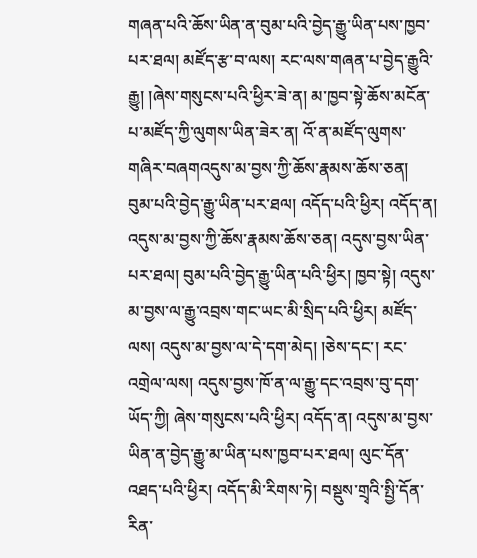གཞན་པའི་ཆོས་ཡིན་ན་བུམ་པའི་བྱེད་རྒྱུ་ཡིན་པས་ཁྱབ་པར་ཐལ། མཛོད་རྩ་བ་ལས། རང་ལས་གཞན་པ་བྱེད་རྒྱུའི་རྒྱུ། །ཞེས་གསུངས་པའི་ཕྱིར་ཟེ་ན། མ་ཁྱབ་སྟེ་ཆོས་མངོན་པ་མཛོད་ཀྱི་ལུགས་ཡིན་ཟེར་ན། འོ་ན་མཛོད་ལུགས་གཞིར་བཞགའདུས་མ་བྱས་ཀྱི་ཆོས་རྣམས་ཆོས་ཅན། བུམ་པའི་བྱེད་རྒྱུ་ཡིན་པར་ཐལ། འདོད་པའི་ཕྱིར། འདོད་ན། འདུས་མ་བྱས་ཀྱི་ཆོས་རྣམས་ཆོས་ཅན། འདུས་བྱས་ཡིན་པར་ཐལ། བུམ་པའི་བྱེད་རྒྱུ་ཡིན་པའི་ཕྱིར། ཁྱབ་སྟེ། འདུས་མ་བྱས་ལ་རྒྱུ་འབྲས་གང་ཡང་མི་སྲིད་པའི་ཕྱིར། མཛོད་ལས། འདུས་མ་བྱས་ལ་དེ་དག་མེད། །ཅེས་དང་། རང་འགྲེལ་ལས། འདུས་བྱས་ཁོ་ན་ལ་རྒྱུ་དང་འབྲས་བུ་དག་ཡོད་ཀྱི། ཞེས་གསུངས་པའི་ཕྱིར། འདོད་ན། འདུས་མ་བྱས་ཡིན་ན་བྱེད་རྒྱུ་མ་ཡིན་པས་ཁྱབ་པར་ཐལ། ལུང་དོན་འཐད་པའི་ཕྱིར། འདོད་མི་རིགས་ཏེ། བསྡུས་གྲྭའི་སྤྱི་དོན་རིན་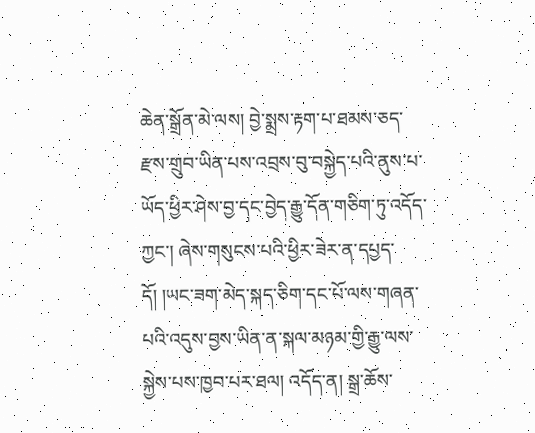ཆེན་སྒྲོན་མེ་ལས། བྱེ་སྨྲས་རྟག་པ་ཐམས་ཅད་རྫས་གྲུབ་ཡིན་པས་འབྲས་བུ་བསྐྱེད་པའི་ནུས་པ་ཡོད་ཕྱིར་ཤེས་བྱ་དང་བྱེད་རྒྱུ་དོན་གཅིག་ཏུ་འདོད་ཀྱང་། ཞེས་གསུངས་པའི་ཕྱིར་ཟེར་ན་དཔྱད་དོ། །ཡང་ཟག་མེད་སྐད་ཅིག་དང་པོ་ལས་གཞན་པའི་འདུས་བྱས་ཡིན་ན་སྐལ་མཉམ་གྱི་རྒྱུ་ལས་སྐྱེས་པས་ཁྱབ་པར་ཐལ། འདོད་ན། སྒྲ་ཆོས་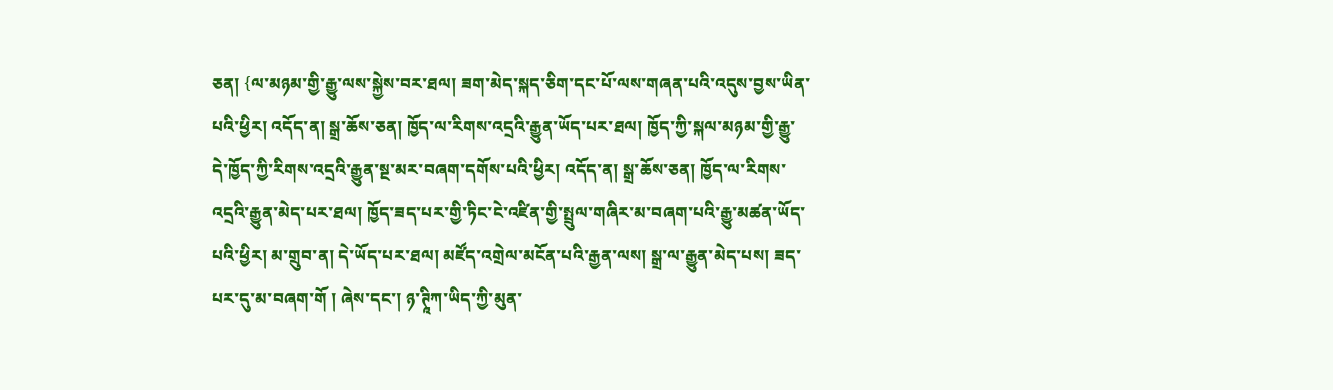ཅན། {ལ་མཉམ་གྱི་རྒྱུ་ལས་སྐྱེས་བར་ཐལ། ཟག་མེད་སྐད་ཅིག་དང་པོ་ལས་གཞན་པའི་འདུས་བྱས་ཡིན་པའི་ཕྱིར། འདོད་ན། སྒྲ་ཆོས་ཅན། ཁྱོད་ལ་རིགས་འདྲའི་རྒྱུན་ཡོད་པར་ཐལ། ཁྱོད་ཀྱི་སྐལ་མཉམ་གྱི་རྒྱུ་དེ་ཁྱོད་ཀྱི་རིགས་འདྲའི་རྒྱུན་སྔ་མར་བཞག་དགོས་པའི་ཕྱིར། འདོད་ན། སྒྲ་ཆོས་ཅན། ཁྱོད་ལ་རིགས་འདྲའི་རྒྱུན་མེད་པར་ཐལ། ཁྱོད་ཟད་པར་གྱི་ཏིང་ངེ་འཛིན་གྱི་སྤྲུལ་གཞིར་མ་བཞག་པའི་རྒྱུ་མཚན་ཡོད་པའི་ཕྱིར། མ་གྲུབ་ན། དེ་ཡོད་པར་ཐལ། མཛོད་འགྲེལ་མངོན་པའི་རྒྱན་ལས། སྒྲ་ལ་རྒྱུན་མེད་པས། ཟད་པར་དུ་མ་བཞག་གོ ། ཞེས་དང་། ཉ་ཊཱིཀ་ཡིད་ཀྱི་མུན་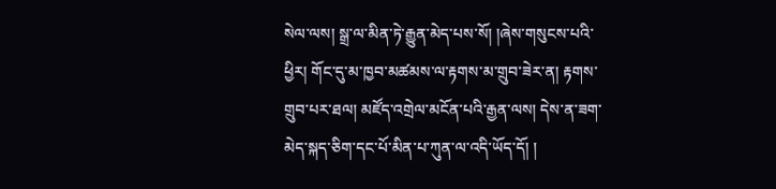སེལ་ལས། སྒྲ་ལ་མིན་ཏེ་རྒྱུན་མེད་པས་སོ། །ཞེས་གསུངས་པའི་ཕྱིར། གོང་དུ་མ་ཁྱབ་མཚམས་ལ་རྟགས་མ་གྲུབ་ཟེར་ན། རྟགས་གྲུབ་པར་ཐལ། མཛོད་འགྲེལ་མངོན་པའི་རྒྱན་ལས། དེས་ན་ཟག་མེད་སྐད་ཅིག་དང་པོ་མིན་པ་ཀུན་ལ་འདི་ཡོད་དོ། །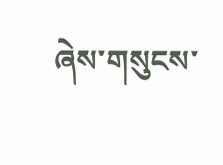ཞེས་གསུངས་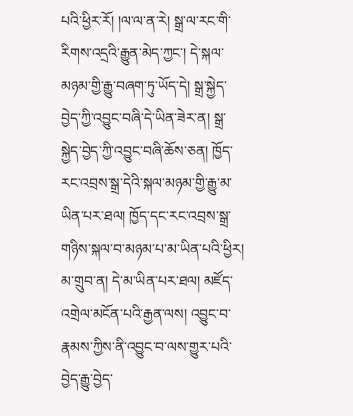པའི་ཕྱིར་རོ། །ལ་ལ་ན་རེ། སྒྲ་ལ་རང་གི་རིགས་འདྲའི་རྒྱུན་མེད་ཀྱང་། དེ་སྐལ་མཉམ་གྱི་རྒྱུ་བཞག་ཏུ་ཡོད་དེ། སྒྲ་སྐྱེད་བྱེད་ཀྱི་འབྱུང་བཞི་དེ་ཡིན་ཟེར་ན། སྒྲ་སྐྱེད་བྱེད་ཀྱི་འབྱུང་བཞི་ཆོས་ཅན། ཁྱོད་རང་འབྲས་སྒྲ་དེའི་སྐལ་མཉམ་གྱི་རྒྱུ་མ་ཡིན་པར་ཐལ། ཁྱོད་དང་རང་འབྲས་སྒྲ་གཉིས་སྐལ་བ་མཉམ་པ་མ་ཡིན་པའི་ཕྱིར། མ་གྲུབ་ན། དེ་མ་ཡིན་པར་ཐལ། མཛོད་འགྲེལ་མངོན་པའི་རྒྱན་ལས། འབྱུང་བ་རྣམས་ཀྱིས་ནི་འབྱུང་བ་ལས་གྱུར་པའི་བྱེད་རྒྱུ་བྱེད་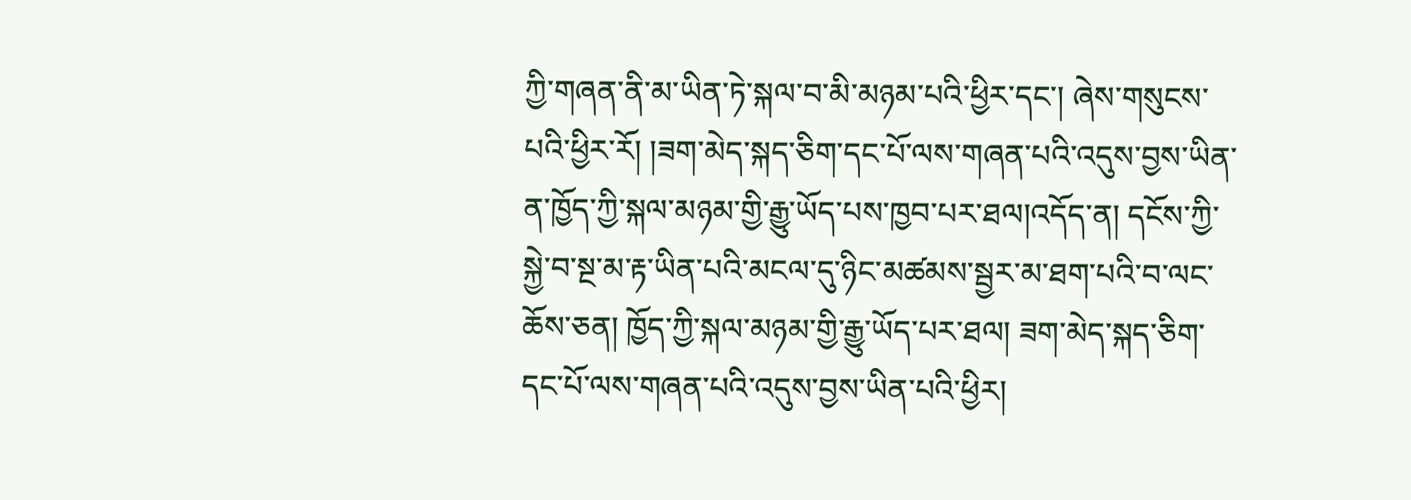ཀྱི་གཞན་ནི་མ་ཡིན་ཏེ་སྐལ་བ་མི་མཉམ་པའི་ཕྱིར་དང་། ཞེས་གསུངས་པའི་ཕྱིར་རོ། །ཟག་མེད་སྐད་ཅིག་དང་པོ་ལས་གཞན་པའི་འདུས་བྱས་ཡིན་ན་ཁྱོད་ཀྱི་སྐལ་མཉམ་གྱི་རྒྱུ་ཡོད་པས་ཁྱབ་པར་ཐལ།འདོད་ན། དངོས་ཀྱི་སྐྱེ་བ་སྔ་མ་རྟ་ཡིན་པའི་མངལ་དུ་ཉིང་མཚམས་སྦྱར་མ་ཐག་པའི་བ་ལང་ཆོས་ཅན། ཁྱོད་ཀྱི་སྐལ་མཉམ་གྱི་རྒྱུ་ཡོད་པར་ཐལ། ཟག་མེད་སྐད་ཅིག་དང་པོ་ལས་གཞན་པའི་འདུས་བྱས་ཡིན་པའི་ཕྱིར།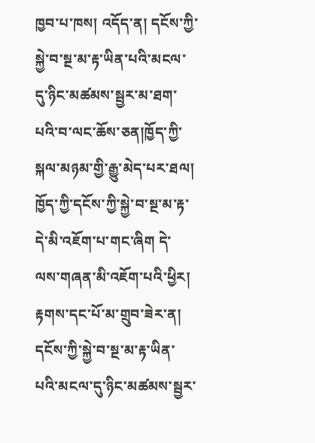ཁྱབ་པ་ཁས། འདོད་ན། དངོས་ཀྱི་སྐྱེ་བ་སྔ་མ་རྟ་ཡིན་པའི་མངལ་དུ་ཉིང་མཚམས་སྦྱར་མ་ཐག་པའི་བ་ལང་ཆོས་ཅན།ཁྱོད་ཀྱི་སྐལ་མཉམ་གྱི་རྒྱུ་མེད་པར་ཐལ། ཁྱོད་ཀྱི་དངོས་ཀྱི་སྐྱེ་བ་སྔ་མ་རྟ་དེ་མི་འཇོག་པ་གང་ཞིག དེ་ལས་གཞན་མི་འཇོག་པའི་ཕྱིར། རྟགས་དང་པོ་མ་གྲུབ་ཟེར་ན། དངོས་ཀྱི་སྐྱེ་བ་སྔ་མ་རྟ་ཡིན་པའི་མངལ་དུ་ཉིང་མཚམས་སྦྱར་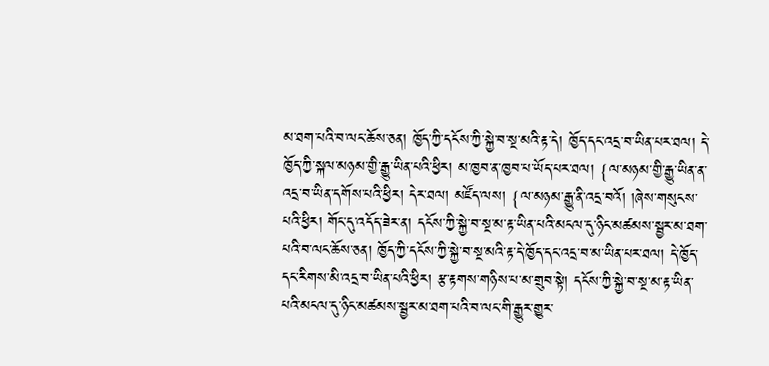མ་ཐག་པའི་བ་ལང་ཆོས་ཅན། ཁྱོད་ཀྱི་དངོས་ཀྱི་སྐྱེ་བ་སྔ་མའི་རྟ་དེ། ཁྱོད་དང་འདྲ་བ་ཡིན་པར་ཐལ། དེ་ཁྱོད་ཀྱི་སྐལ་མཉམ་གྱི་རྒྱུ་ཡིན་པའི་ཕྱིར། མ་ཁྱབ་ན་ཁྱབ་པ་ཡོད་པར་ཐལ། {ལ་མཉམ་གྱི་རྒྱུ་ཡིན་ན་འདྲ་བ་ཡིན་དགོས་པའི་ཕྱིར། དེར་ཐལ། མཛོད་ལས། {ལ་མཉམ་རྒྱུ་ནི་འདྲ་བའོ། །ཞེས་གསུངས་པའི་ཕྱིར། གོང་དུ་འདོད་ཟེར་ན། དངོས་ཀྱི་སྐྱེ་བ་སྔ་མ་རྟ་ཡིན་པའི་མངལ་དུ་ཉིང་མཚམས་སྦྱར་མ་ཐག་པའི་བ་ལང་ཆོས་ཅན། ཁྱོད་ཀྱི་དངོས་ཀྱི་སྐྱེ་བ་སྔ་མའི་རྟ་དེ་ཁྱོད་དང་འདྲ་བ་མ་ཡིན་པར་ཐལ། དེ་ཁྱོད་དང་རིགས་མི་འདྲ་བ་ཡིན་པའི་ཕྱིར། རྩ་རྟགས་གཉིས་པ་མ་གྲུབ་སྟེ། དངོས་ཀྱི་སྐྱེ་བ་སྔ་མ་རྟ་ཡིན་པའི་མངལ་དུ་ཉིང་མཚམས་སྦྱར་མ་ཐག་པའི་བ་ལང་གི་རྒྱུར་གྱུར་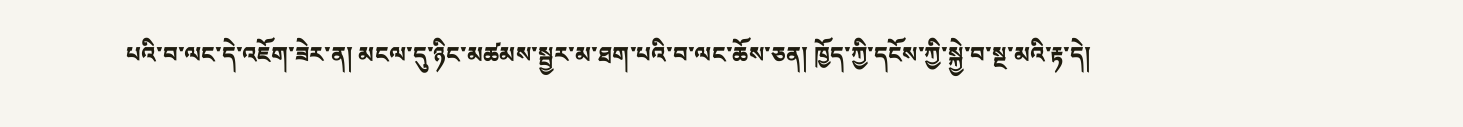པའི་བ་ལང་དེ་འཇོག་ཟེར་ན། མངལ་དུ་ཉིང་མཚམས་སྦྱར་མ་ཐག་པའི་བ་ལང་ཆོས་ཅན། ཁྱོད་ཀྱི་དངོས་ཀྱི་སྐྱེ་བ་སྔ་མའི་རྟ་དེ།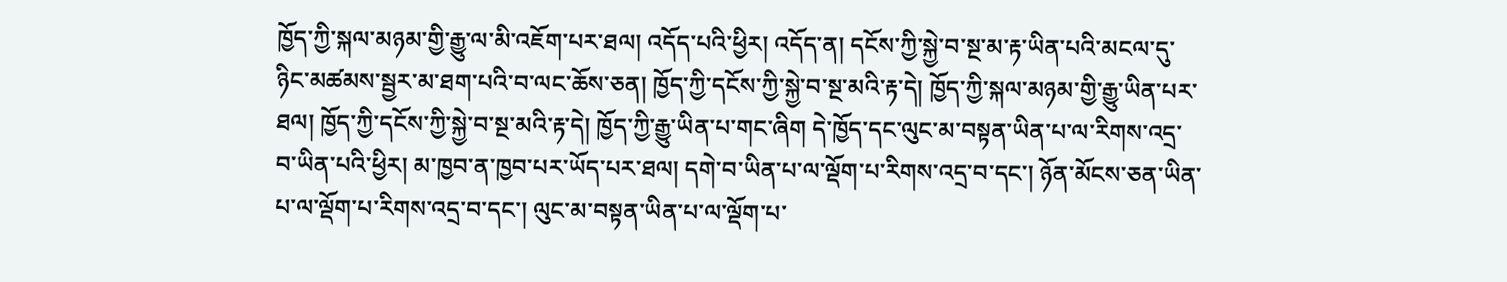ཁྱོད་ཀྱི་སྐལ་མཉམ་གྱི་རྒྱུ་ལ་མི་འཇོག་པར་ཐལ། འདོད་པའི་ཕྱིར། འདོད་ན། དངོས་ཀྱི་སྐྱེ་བ་སྔ་མ་རྟ་ཡིན་པའི་མངལ་དུ་ཉིང་མཚམས་སྦྱར་མ་ཐག་པའི་བ་ལང་ཆོས་ཅན། ཁྱོད་ཀྱི་དངོས་ཀྱི་སྐྱེ་བ་སྔ་མའི་རྟ་དེ། ཁྱོད་ཀྱི་སྐལ་མཉམ་གྱི་རྒྱུ་ཡིན་པར་ཐལ། ཁྱོད་ཀྱི་དངོས་ཀྱི་སྐྱེ་བ་སྔ་མའི་རྟ་དེ། ཁྱོད་ཀྱི་རྒྱུ་ཡིན་པ་གང་ཞིག དེ་ཁྱོད་དང་ལུང་མ་བསྟན་ཡིན་པ་ལ་རིགས་འདྲ་བ་ཡིན་པའི་ཕྱིར། མ་ཁྱབ་ན་ཁྱབ་པར་ཡོད་པར་ཐལ། དགེ་བ་ཡིན་པ་ལ་ལྡོག་པ་རིགས་འདྲ་བ་དང་། ཉོན་མོངས་ཅན་ཡིན་པ་ལ་ལྡོག་པ་རིགས་འདྲ་བ་དང་། ལུང་མ་བསྟན་ཡིན་པ་ལ་ལྡོག་པ་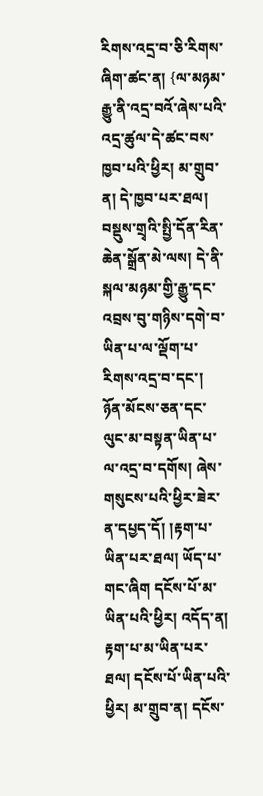རིགས་འདྲ་བ་ཅི་རིགས་ཞིག་ཚང་ན། {ལ་མཉམ་རྒྱུ་ནི་འདྲ་བའོ་ཞེས་པའི་འདྲ་ཚུལ་དེ་ཚང་བས་ཁྱབ་པའི་ཕྱིར། མ་གྲུབ་ན། དེ་ཁྱབ་པར་ཐལ། བསྡུས་གྲྭའི་སྤྱི་དོན་རིན་ཆེན་སྒྲོན་མེ་ལས། དེ་ནི་སྐལ་མཉམ་གྱི་རྒྱུ་དང་འབྲས་བུ་གཉིས་དགེ་བ་ཡིན་པ་ལ་ལྡོག་པ་རིགས་འདྲ་བ་དང་། ཉོན་མོངས་ཅན་དང་ལུང་མ་བསྟན་ཡིན་པ་ལ་འདྲ་བ་དགོས། ཞེས་གསུངས་པའི་ཕྱིར་ཟེར་ན་དཔྱད་དོ། །རྟག་པ་ཡིན་པར་ཐལ། ཡོད་པ་གང་ཞིག དངོས་པོ་མ་ཡིན་པའི་ཕྱིར། འདོད་ན། རྟག་པ་མ་ཡིན་པར་ཐལ། དངོས་པོ་ཡིན་པའི་ཕྱིར། མ་གྲུབ་ན། དངོས་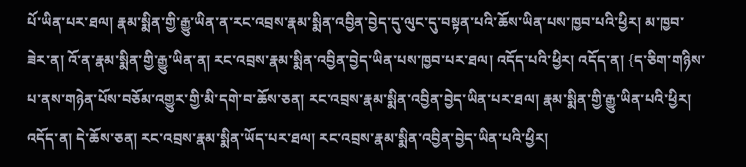པོ་ཡིན་པར་ཐལ། རྣམ་སྨིན་གྱི་རྒྱུ་ཡིན་ན་རང་འབྲས་རྣམ་སྨིན་འབྱིན་བྱེད་དུ་ལུང་དུ་བསྟན་པའི་ཆོས་ཡིན་པས་ཁྱབ་པའི་ཕྱིར། མ་ཁྱབ་ཟེར་ན། འོ་ན་རྣམ་སྨིན་གྱི་རྒྱུ་ཡིན་ན། རང་འབྲས་རྣམ་སྨིན་འབྱིན་བྱེད་ཡིན་པས་ཁྱབ་པར་ཐལ། འདོད་པའི་ཕྱིར། འདོད་ན། {ད་ཅིག་གཉིས་པ་ནས་གཉེན་པོས་བཅོམ་འགྱུར་གྱི་མི་དགེ་བ་ཆོས་ཅན། རང་འབྲས་རྣམ་སྨིན་འབྱིན་བྱེད་ཡིན་པར་ཐལ། རྣམ་སྨིན་གྱི་རྒྱུ་ཡིན་པའི་ཕྱིར། འདོད་ན། དེ་ཆོས་ཅན། རང་འབྲས་རྣམ་སྨིན་ཡོད་པར་ཐལ། རང་འབྲས་རྣམ་སྨིན་འབྱིན་བྱེད་ཡིན་པའི་ཕྱིར།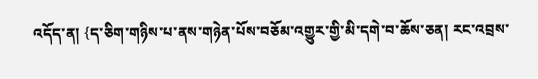འདོད་ན། {ད་ཅིག་གཉིས་པ་ནས་གཉེན་པོས་བཅོམ་འགྱུར་གྱི་མི་དགེ་བ་ཆོས་ཅན། རང་འབྲས་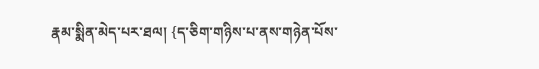རྣམ་སྨིན་མེད་པར་ཐལ། {ད་ཅིག་གཉིས་པ་ནས་གཉེན་པོས་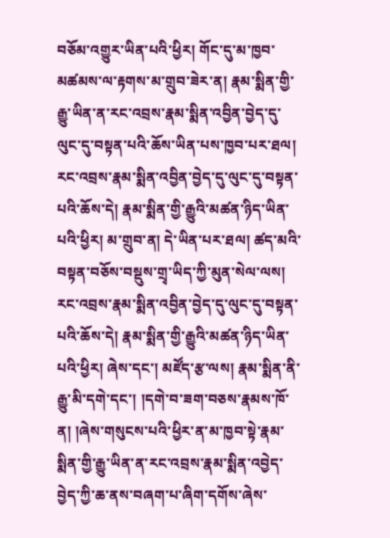བཅོམ་འགྱུར་ཡིན་པའི་ཕྱིར། གོང་དུ་མ་ཁྱབ་མཚམས་ལ་རྟགས་མ་གྲུབ་ཟེར་ན། རྣམ་སྨིན་གྱི་རྒྱུ་ཡིན་ན་རང་འབྲས་རྣམ་སྨིན་འབྱིན་བྱེད་དུ་ལུང་དུ་བསྟན་པའི་ཆོས་ཡིན་པས་ཁྱབ་པར་ཐལ། རང་འབྲས་རྣམ་སྨིན་འབྱིན་བྱེད་དུ་ལུང་དུ་བསྟན་པའི་ཆོས་དེ། རྣམ་སྨིན་གྱི་རྒྱུའི་མཚན་ཉིད་ཡིན་པའི་ཕྱིར། མ་གྲུབ་ན། དེ་ཡིན་པར་ཐལ། ཚད་མའི་བསྟན་བཅོས་བསྡུས་གྲྭ་ཡིད་ཀྱི་མུན་སེལ་ལས། རང་འབྲས་རྣམ་སྨིན་འབྱིན་བྱེད་དུ་ལུང་དུ་བསྟན་པའི་ཆོས་དེ། རྣམ་སྨིན་གྱི་རྒྱུའི་མཚན་ཉིད་ཡིན་པའི་ཕྱིར། ཞེས་དང་། མཛོད་རྩ་ལས། རྣམ་སྨིན་ནི་རྒྱུ་མི་དགེ་དང་། །དགེ་བ་ཟག་བཅས་རྣམས་ཁོ་ན། །ཞེས་གསུངས་པའི་ཕྱིར་ན་མ་ཁྱབ་སྟེ་རྣམ་སྨིན་གྱི་རྒྱུ་ཡིན་ན་རང་འབྲས་རྣམ་སྨིན་འབྱེད་བྱེད་ཀྱི་ཆ་ནས་བཞག་པ་ཞིག་དགོས་ཞེས་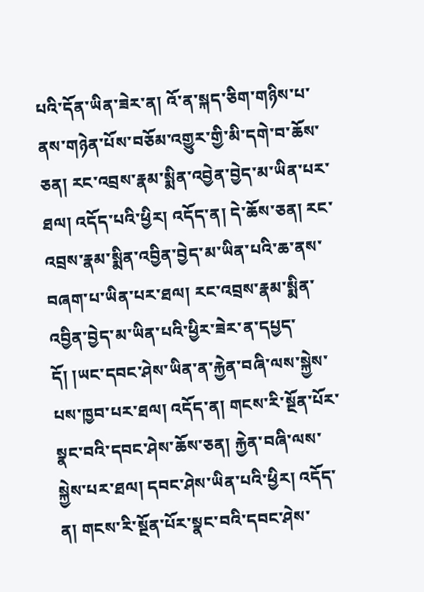པའི་དོན་ཡིན་ཟེར་ན། འོ་ན་སྐད་ཅིག་གཉིས་པ་ནས་གཉེན་པོས་བཅོམ་འགྱུར་གྱི་མི་དགེ་བ་ཆོས་ཅན། རང་འབྲས་རྣམ་སྨིན་འབྱེན་བྱེད་མ་ཡིན་པར་ཐལ། འདོད་པའི་ཕྱིར། འདོད་ན། དེ་ཆོས་ཅན། རང་འབྲས་རྣམ་སྨིན་འབྱིན་བྱེད་མ་ཡིན་པའི་ཆ་ནས་བཞག་པ་ཡིན་པར་ཐལ། རང་འབྲས་རྣམ་སྨིན་འབྱིན་བྱེད་མ་ཡིན་པའི་ཕྱིར་ཟེར་ན་དཔྱད་དོ། །ཡང་དབང་ཤེས་ཡིན་ན་རྐྱེན་བཞི་ལས་སྐྱེས་པས་ཁྱབ་པར་ཐལ། འདོད་ན། གངས་རི་སྔོན་པོར་སྣང་བའི་དབང་ཤེས་ཆོས་ཅན། རྐྱེན་བཞི་ལས་སྐྱེས་པར་ཐལ། དབང་ཤེས་ཡིན་པའི་ཕྱིར། འདོད་ན། གངས་རི་སྔོན་པོར་སྣང་བའི་དབང་ཤེས་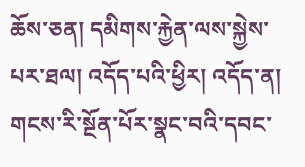ཆོས་ཅན། དམིགས་རྐྱེན་ལས་སྐྱེས་པར་ཐལ། འདོད་པའི་ཕྱིར། འདོད་ན། གངས་རི་སྔོན་པོར་སྣང་བའི་དབང་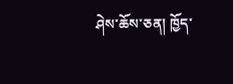ཤེས་ཆོས་ཅན། ཁྱོད་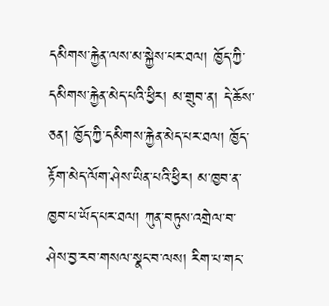དམིགས་རྐྱེན་ལས་མ་སྐྱེས་པར་ཐལ། ཁྱོད་ཀྱི་དམིགས་རྐྱེན་མེད་པའི་ཕྱིར། མ་གྲུབ་ན། དེ་ཆོས་ཅན། ཁྱོད་ཀྱི་དམིགས་རྐྱེན་མེད་པར་ཐལ། ཁྱོད་རྟོག་མེད་ལོག་ཤེས་ཡིན་པའི་ཕྱིར། མ་ཁྱབ་ན་ཁྱབ་པ་ཡོད་པར་ཐལ། ཀུན་བཏུས་འགྲེལ་བ་ཤེས་བྱ་རབ་གསལ་སྣང་བ་ལས། རིག་པ་གང་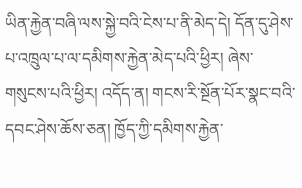ཡིན་རྐྱེན་བཞི་ལས་སྐྱེ་བའི་ངེས་པ་ནི་མེད་དེ། དོན་དུ་ཤེས་པ་འཁྲུལ་པ་ལ་དམིགས་རྐྱེན་མེད་པའི་ཕྱིར། ཞེས་གསུངས་པའི་ཕྱིར། འདོད་ན། གངས་རི་སྔོན་པོར་སྣང་བའི་དབང་ཤེས་ཆོས་ཅན། ཁྱོད་ཀྱི་དམིགས་རྐྱེན་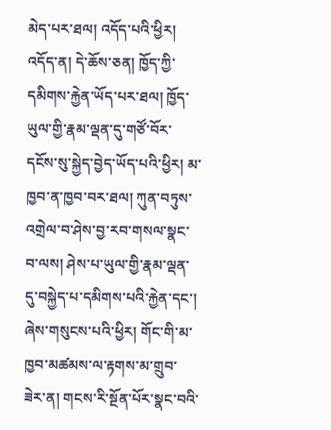མེད་པར་ཐལ། འདོད་པའི་ཕྱིར། འདོད་ན། དེ་ཆོས་ཅན། ཁྱོད་ཀྱི་དམིགས་རྐྱེན་ཡོད་པར་ཐལ། ཁྱོད་ཡུལ་གྱི་རྣམ་ལྡན་དུ་གཙོ་བོར་དངོས་སུ་སྐྱེད་བྱེད་ཡོད་པའི་ཕྱིར། མ་ཁྱབ་ན་ཁྱབ་བར་ཐལ། ཀུན་བཏུས་འགྲེལ་བ་ཤེས་བྱ་རབ་གསལ་སྣང་བ་ལས། ཤེས་པ་ཡུལ་གྱི་རྣམ་ལྡན་དུ་བསྐྱེད་པ་དམིགས་པའི་རྐྱེན་དང་། ཞེས་གསུངས་པའི་ཕྱིར། གོང་གི་མ་ཁྱབ་མཚམས་ལ་རྟགས་མ་གྲུབ་ཟེར་ན། གངས་རི་སྔོན་པོར་སྣང་བའི་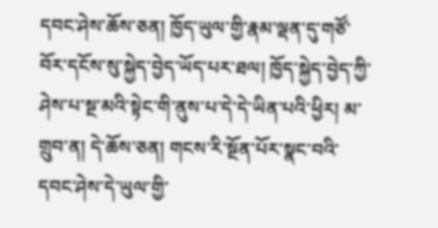དབང་ཤེས་ཆོས་ཅན། ཁྱོད་ཡུལ་གྱི་རྣམ་ལྡན་དུ་གཙོ་བོར་དངོས་སུ་སྐྱེད་བྱེད་ཡོད་པར་ཐལ། ཁྱོད་སྐྱེད་བྱེད་ཀྱི་ཤེས་པ་སྔ་མའི་སྟེང་གི་ནུས་པ་དེ་དེ་ཡིན་པའི་ཕྱིར། མ་གྲུབ་ན། དེ་ཆོས་ཅན། གངས་རི་སྔོན་པོར་སྣང་བའི་དབང་ཤེས་དེ་ཡུལ་གྱི་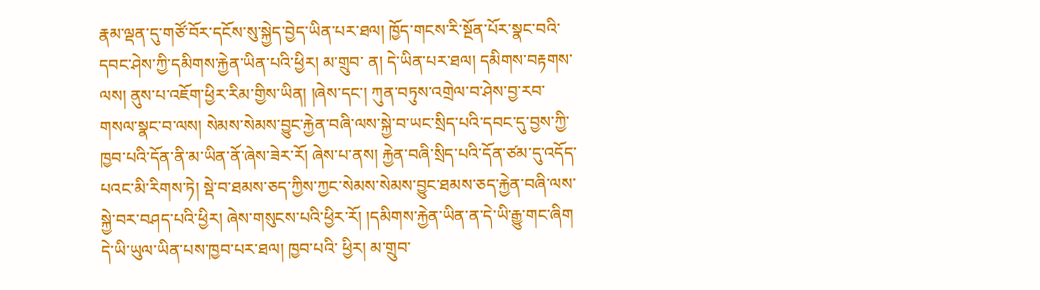རྣམ་ལྡན་དུ་གཙོ་བོར་དངོས་སུ་སྐྱེད་བྱེད་ཡིན་པར་ཐལ། ཁྱོད་གངས་རི་སྔོན་པོར་སྣང་བའི་དབང་ཤེས་ཀྱི་དམིགས་རྐྱེན་ཡིན་པའི་ཕྱིར། མ་གྲུབ་ ན། དེ་ཡིན་པར་ཐལ། དམིགས་བརྟགས་ལས། ནུས་པ་འཇོག་ཕྱིར་རིམ་གྱིས་ཡིན། །ཞེས་དང་། ཀུན་བཏུས་འགྲེལ་བ་ཤེས་བྱ་རབ་གསལ་སྣང་བ་ལས། སེམས་སེམས་བྱུང་རྐྱེན་བཞི་ལས་སྐྱེ་བ་ཡང་སྲིད་པའི་དབང་དུ་བྱས་ཀྱི་ཁྱབ་པའི་དོན་ནི་མ་ཡིན་ནོ་ཞེས་ཟེར་རོ། ཞེས་པ་ནས། རྐྱེན་བཞི་སྲིད་པའི་དོན་ཙམ་དུ་འདོད་པའང་མི་རིགས་ཏེ། སྡེ་བ་ཐམས་ཅད་ཀྱིས་ཀྱང་སེམས་སེམས་བྱུང་ཐམས་ཅད་རྐྱེན་བཞི་ལས་སྐྱེ་བར་བཤད་པའི་ཕྱིར། ཞེས་གསུངས་པའི་ཕྱིར་རོ། །དམིགས་རྐྱེན་ཡིན་ན་དེ་ཡི་རྒྱུ་གང་ཞིག དེ་ཡི་ཡུལ་ཡིན་པས་ཁྱབ་པར་ཐལ། ཁྱབ་པའི་ ཕྱིར། མ་གྲུབ་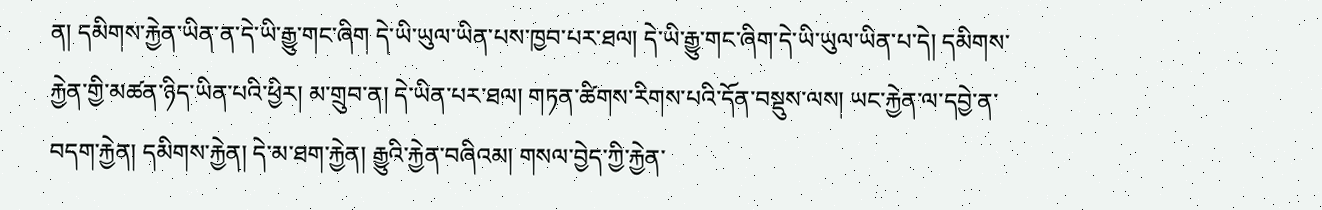ན། དམིགས་རྐྱེན་ཡིན་ན་དེ་ཡི་རྒྱུ་གང་ཞིག དེ་ཡི་ཡུལ་ཡིན་པས་ཁྱབ་པར་ཐལ། དེ་ཡི་རྒྱུ་གང་ཞིག་དེ་ཡི་ཡུལ་ཡིན་པ་དེ། དམིགས་རྐྱེན་གྱི་མཚན་ཉིད་ཡིན་པའི་ཕྱིར། མ་གྲུབ་ན། དེ་ཡིན་པར་ཐལ། གཏན་ཚིགས་རིགས་པའི་དོན་བསྡུས་ལས། ཡང་རྐྱེན་ལ་དབྱེ་ན་བདག་རྐྱེན། དམིགས་རྐྱེན། དེ་མ་ཐག་རྐྱེན། རྒྱུའི་རྐྱེན་བཞིའམ། གསལ་བྱེད་ཀྱི་རྐྱེན་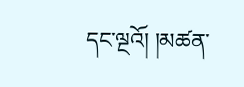དང་ལྔའོ། །མཚན་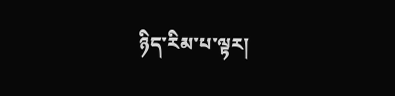ཉིད་རིམ་པ་ལྟར།